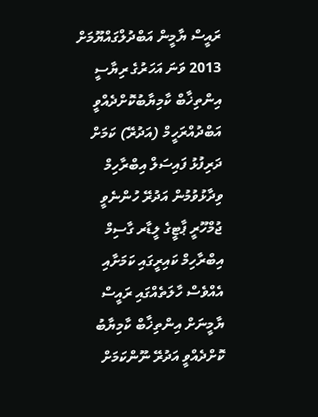ރައީސް ޔާމީން އަބްދުލްގައްޔޫމަށް 2013 ވަނަ އަހަރުގެ ރިޔާސީ އިންތިޚާބް ކާމިޔާބުކޮށްދެއްވީ އަބްދުއްރަހީމް (އަދުރޭ) ކަމަށް ދަރިފުޅު ފައިސަލް އިބްރާހިމް ވިދާޅުވުމުން އަދުރޭ ހުންނެވީ ޖުމްހޫރީ ޕާޓީގެ ލީޑާރ ގާސިމް އިބްރާހިމް ކައިރީގައި ކަމަށާއި އެއްވެސް ހާލަތެއްގައި ރައީސް ޔާމީނަށް އިންތިޚާބް ކާމިޔާބު ކޮށްދެއްވީ އަދުރޭ ނޫންކަމަށް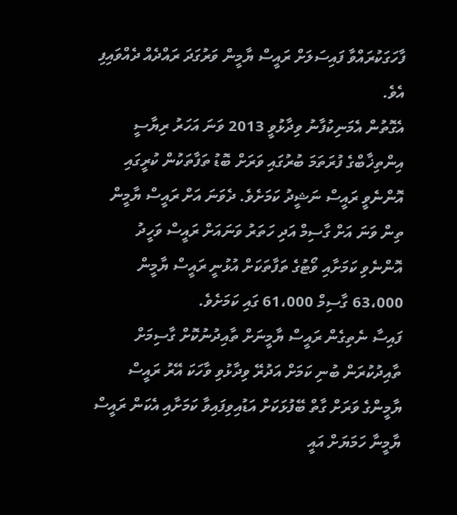ފާހަގަކުރައްވާ ފައިސަލަށް ރައީސް ޔާމީން ވަރުގަދަ ރައްދެއް ދެއްވައިފި އެވެ.
އެގޮތުން އެމަނިކުފާނު ވިދާޅުވީ 2013 ވަނަ އަހަރު ރިޔާސީ އިންތިޚާބްގެ ފުރަތަމަ ބުރުގައި ވަރަށް ބޮޑު ތަފާތަކުން ކުރީގައި އޮންނެވީ ރައީސް ނަޝީދު ކަމަށެވެ. ދެވަނަ އަށް ރައީސް ޔާމީން ތިން ވަނަ އަށް ގާސިމް އަދި ހަތަރު ވަނައަށް ރައީސް ވަހީދު އޮންނެވި ކަމަށާއި ވޯޓުގެ ތަފާތަކަށް އުޅުނީ ރައީސް ޔާމީން 63،000 ގާސިމް 61،000 ގައި ކަމަށެވެ.
ފައިސާ ނެތިގެން ރައީސް ޔާމީނަށް ތާއިދުނުކޮށް ގާސިމަށް ތާއިދުކުރަން ބުނި ކަމަށް އަދުރޭ ވިދާޅުވި ވާހަކަ އޭރު ރައީސް ޔާމީންގެ ވަރަށް ގާތް ބޭފުޅަކަށް އަޑުއިވިފައިވާ ކަމަށާއި އެކަން ރައީސް ޔާމީނާ ހަމަޔަށް އައީ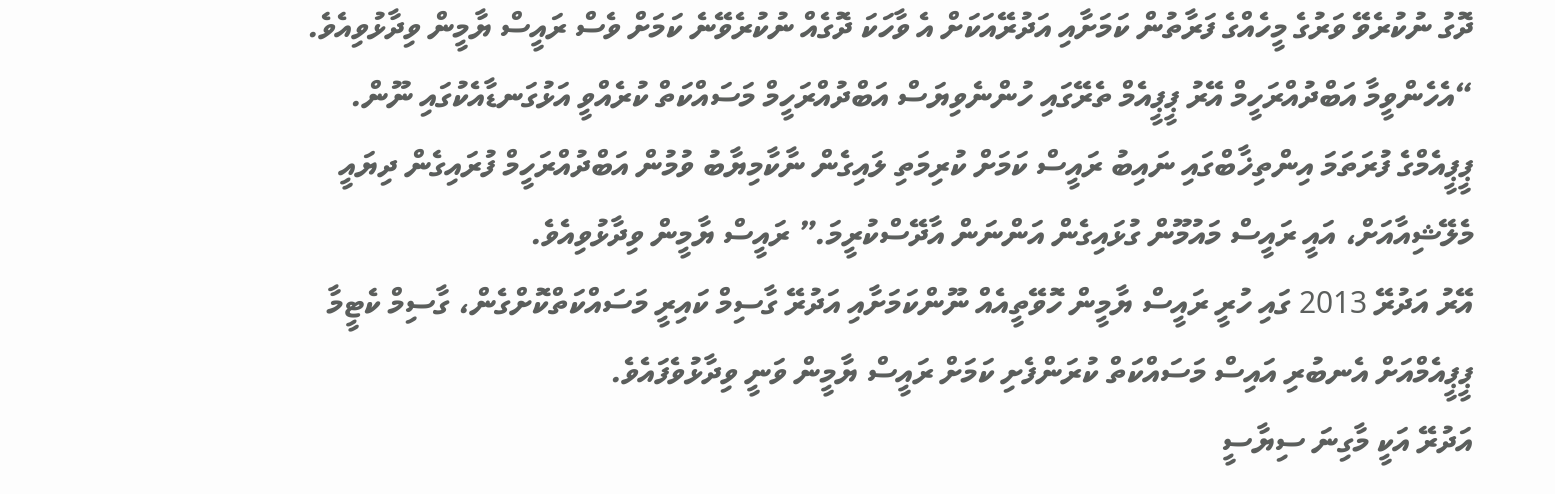ދޮގު ނުކުރެވޭ ވަރުގެ މީހެއްގެ ފަރާތުން ކަމަށާއި އަދުރޭއަކަށް އެ ވާހަކަ ދޮގެއް ނުކުރެވޭނެ ކަމަށް ވެސް ރައީސް ޔާމީން ވިދާޅުވިއެވެ.
“އެހެންވީމާ އަބްދުއްރަހީމް އޭރު ޕީޕީއެމް ތެރޭގައި ހުންނެވިޔަސް އަބްދުއްރަހީމް މަސައްކަތް ކުރެއްވީ އަޅުގަނޑާއެކުގައި ނޫން. ޕީޕީއެމްގެ ފުރަތަމަ އިންތިޚާބްގައި ނައިބު ރައީސް ކަމަށް ކުރިމަތި ލައިގެން ނާކާމިޔާބު ވުމުން އަބްދުއްރަހީމް ފުރައިގެން ދިޔައީ މެލޭޝިއާއަށް، އައީ ރައީސް މައުމޫން ގުޅައިގެން އަންނަން އާދޭސްކުރީމަ.” ރައީސް ޔާމީން ވިދާޅުވިއެވެ.
އޭރު އަދުރޭ 2013 ގައި ހުރީ ރައީސް ޔާމީން ހޮވޭތީއެއް ނޫންކަމަށާއި އަދުރޭ ގާސިމް ކައިރީ މަސައްކަތްކޮށްގެން، ގާސިމް ކެޓީމާ ޕީޕީއެމްއަށް އެނބުރި އައިސް މަސައްކަތް ކުރަންފެށި ކަމަށް ރައީސް ޔާމީން ވަނީ ވިދާޅުވެފައެވެ.
އަދުރޭ އަކީ މާގިނަ ސިޔާސީ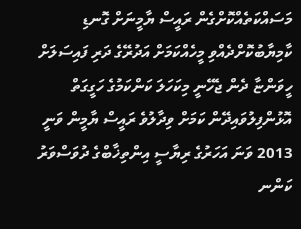މަސައްކަތެއްކޮށްގެން ރައީސް ޔާމީނަށް ގޮނޑި ކާމިޔާބުކޮށްދެއްވި މީހެއްކަމަށް އަދުރޭގެ ދަރި ފައިސަލަށް ހީވަންޏާ ދެން ޖެހޭނީ މިކަހަލަ ކަންކަމުގެ ހަގީގަތް އޮޅުންފިލުވައިދޭން ކަމަށް ވިދާލުވެ ރައީސް ޔާމީން ވަނީ 2013 ވަނަ އަހަރުގެ ރިޔާސީ އިންތިޚާބްގެ ދުވަސްވަރު ކަންނ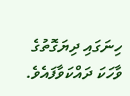ހިނަގައި ދިޔަގޮތުގެ ވާހަކަ ދައްކަވާފައެވެ.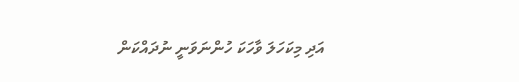އަދި މިކަހަލަ ވާހަކަ ހުންނަވަނީ ނުދައްކަން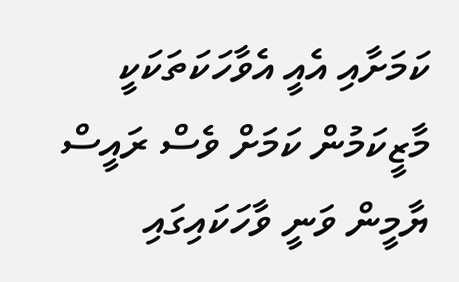ކަމަށާއި އެއީ އެވާހަކަތަކަކީ މާޒީކަމުން ކަމަށް ވެސް ރައީސް ޔާމީން ވަނީ ވާހަކައިގައި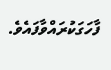ފާހަގަކުރައްވާފައެވެ.